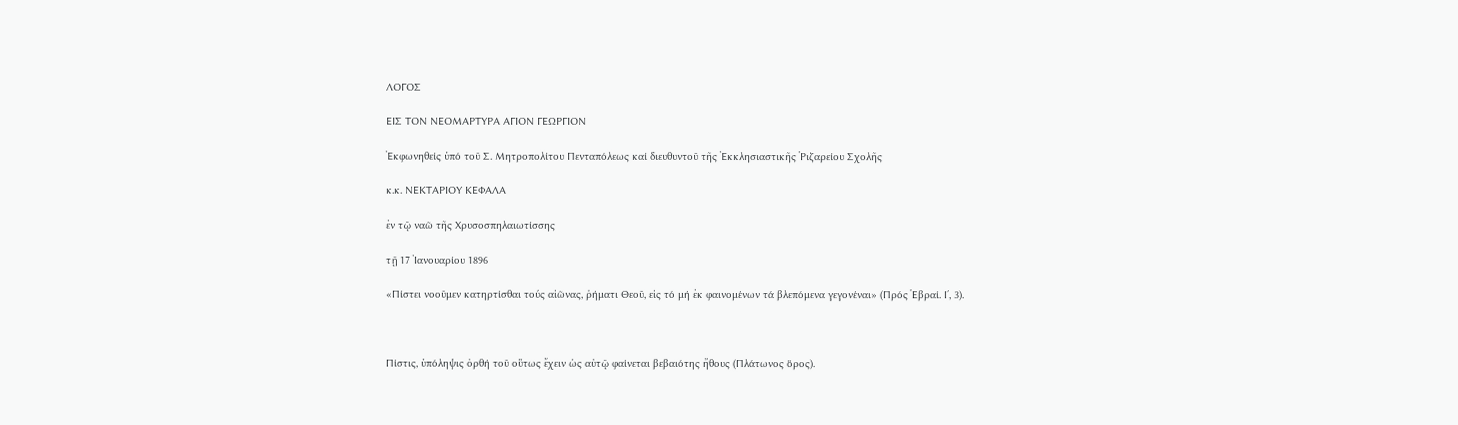ΛΟΓΟΣ

ΕΙΣ ΤΟΝ ΝΕΟΜΑΡΤΥΡΑ ΑΓΙΟΝ ΓΕΩΡΓΙΟΝ

Ἐκφωνηθείς ὑπό τοῦ Σ. Μητροπολίτου Πενταπόλεως καί διευθυντοῦ τῆς Ἐκκλησιαστικῆς Ῥιζαρείου Σχολῆς

κ.κ. ΝΕΚΤΑΡΙΟΥ ΚΕΦΑΛΑ

ἐν τῷ ναῶ τῆς Χρυσοσπηλαιωτίσσης

τῇ 17 Ἰανουαρίου 1896

«Πίστει νοοῦμεν κατηρτίσθαι τούς αἰῶνας, ῥήματι Θεοῦ, εἰς τό μή ἐκ φαινομένων τά βλεπόμενα γεγονέναι» (Πρός Ἑβραί. Ι΄, 3).



Πίστις, ὑπόληψις ὀρθή τοῦ οὕτως ἔχειν ὡς αὐτῷ φαίνεται βεβαιότης ἤθους (Πλάτωνος ὅρος).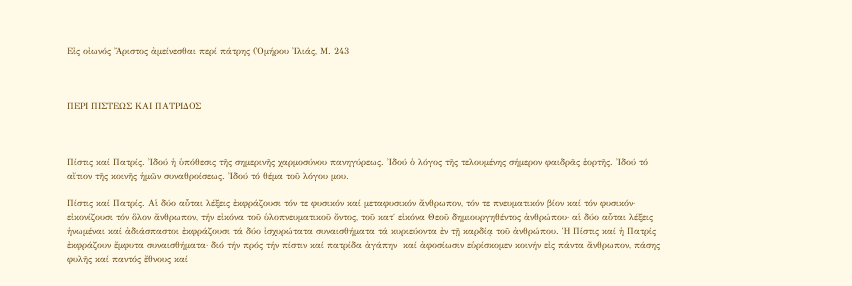Εἰς οἰωνός Ἄριστος ἀμείνεσθαι περί πάτρης (Ὁμήρου Ἰλιάς, Μ. 243



ΠΕΡΙ ΠΙΣΤΕΩΣ ΚΑΙ ΠΑΤΡΙΔΟΣ



Πίστις καί Πατρίς. Ἰδού ἡ ὑπόθεσις τῆς σημερινῆς χαρμοσύνου πανηγύρεως. Ἰδού ὁ λόγος τῆς τελουμένης σήμερον φαιδρᾶς ἑορτῆς. Ἰδού τό αἴτιον τῆς κοινῆς ἡμῶν συναθροίσεως. Ἰδού τό θέμα τοῦ λόγου μου.

Πίστις καί Πατρίς. Αἱ δύο αὗται λέξεις ἐκφράζουσι τόν τε φυσικόν καί μεταφυσικόν ἄνθρωπον, τόν τε πνευματικόν βίον καί τόν φυσικόν· εἰκονίζουσι τόν ὅλον ἄνθρωπον, τήν εἰκόνα τοῦ ὑλοπνευματικοῦ ὄντος, τοῦ κατ΄ εἰκόνα Θεοῦ δημιουργηθέντος ἀνθρώπου· αἱ δύο αὗται λέξεις ἡνωμέναι καί ἀδιάσπαστοι ἐκφράζουσι τά δύο ἰσχυρώτατα συναισθήματα τά κυριεύοντα ἐν τῇ καρδίᾳ τοῦ ἀνθρώπου. Ἡ Πίστις καί ἡ Πατρίς ἐκφράζουν ἔμφυτα συναισθήματα· διό τήν πρός τήν πίστιν καί πατρίδα ἀγάπην  καί ἀφοσίωσιν εὑρίσκομεν κοινήν εἰς πάντα ἄνθρωπον, πάσης φυλῆς καί παντός ἔθνους καί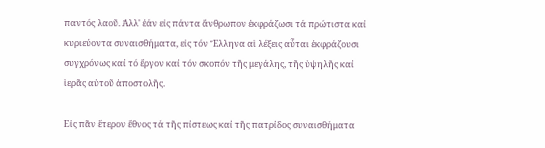παντός λαοῦ. Ἀλλ' ἐάν εἰς πάντα ἄνθρωπον ἐκφράζωσι τά πρώτιστα καί κυριεύοντα συναισθήματα, εἰς τόν Ἕλληνα αἱ λέξεις αὗται ἐκφράζουσι συγχρόνως καί τό ἔργον καί τόν σκοπόν τῆς μεγάλης, τῆς ὑψηλῆς καί ἱερᾶς αὐτοῦ ἀποστολῆς.

Εἰς πᾶν ἕτερον ἔθνος τά τῆς πίστεως καί τῆς πατρίδος συναισθήματα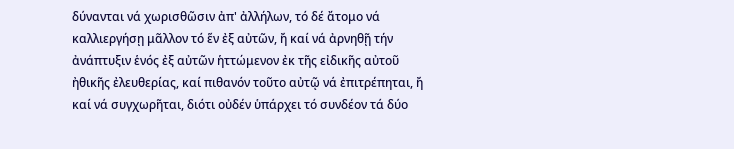δύνανται νά χωρισθῶσιν ἀπ' ἀλλήλων, τό δέ ἄτομο νά καλλιεργήσῃ μᾶλλον τό ἕν ἐξ αὐτῶν, ἤ καί νά ἀρνηθῇ τήν ἀνάπτυξιν ἑνός ἐξ αὐτῶν ἡττώμενον ἐκ τῆς εἰδικῆς αὐτοῦ ἠθικῆς ἐλευθερίας, καί πιθανόν τοῦτο αὐτῷ νά ἐπιτρέπηται, ἤ καί νά συγχωρῆται, διότι οὐδέν ὑπάρχει τό συνδέον τά δύο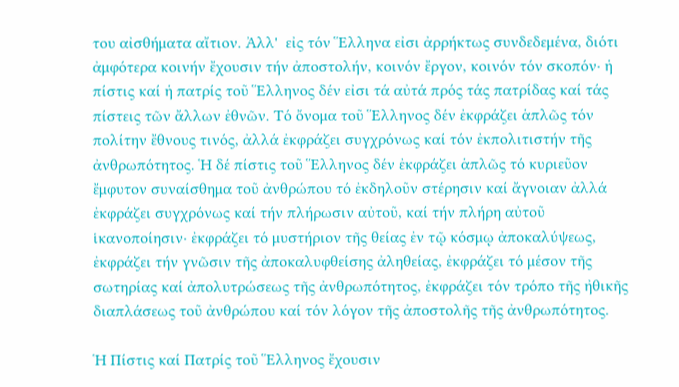του αἰσθήματα αἴτιον. Ἀλλ'  εἰς τόν Ἕλληνα εἰσι ἀρρήκτως συνδεδεμένα, διότι ἀμφότερα κοινήν ἔχουσιν τήν ἀποστολήν, κοινόν ἔργον, κοινόν τόν σκοπόν· ἡ πίστις καί ἡ πατρίς τοῦ Ἕλληνος δέν εἰσι τά αὐτά πρός τάς πατρίδας καί τάς πίστεις τῶν ἄλλων ἐθνῶν. Τό ὄνομα τοῦ Ἕλληνος δέν ἐκφράζει ἁπλῶς τόν πολίτην ἔθνους τινός, ἀλλά ἐκφράζει συγχρόνως καί τόν ἐκπολιτιστήν τῆς ἀνθρωπότητος. Ἡ δέ πίστις τοῦ Ἕλληνος δέν ἐκφράζει ἁπλῶς τό κυριεῦον ἔμφυτον συναίσθημα τοῦ ἀνθρώπου τό ἐκδηλοῦν στέρησιν καί ἄγνοιαν ἀλλά ἐκφράζει συγχρόνως καί τήν πλήρωσιν αὐτοῦ, καί τήν πλήρη αὐτοῦ ἱκανοποίησιν· ἐκφράζει τό μυστήριον τῆς θείας ἐν τῷ κόσμῳ ἀποκαλύψεως, ἐκφράζει τήν γνῶσιν τῆς ἀποκαλυφθείσης ἀληθείας, ἐκφράζει τό μέσον τῆς σωτηρίας καί ἀπολυτρώσεως τῆς ἀνθρωπότητος, ἐκφράζει τόν τρόπο τῆς ἠθικῆς διαπλάσεως τοῦ ἀνθρώπου καί τόν λόγον τῆς ἀποστολῆς τῆς ἀνθρωπότητος.

Ἡ Πίστις καί Πατρίς τοῦ Ἕλληνος ἔχουσιν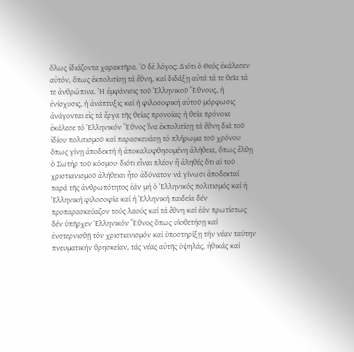ὅλως ἰδιάζοντα χαρακτῆρα. Ὁ δἐ λόγος; Διότι ὁ Θεός ἐκάλεσεν αὐτόν, ὅπως ἐκπολιτίσῃ τά ἔθνη, καί διδάξῃ αὐτά τά τε θεῖα τά τε ἀνθρώπινα. Ἡ ἐμφάνισις τοῦ Ἑλληνικοῦ Ἔθνους, ἡ ἐνίσχυσις, ἡ ἀνάπτυξις καί ἡ φιλοσοφική αὐτοῦ μόρφωσις ἀνάγονται εἰς τά ἔργα τῆς θείας προνοίας· ἡ θεία πρόνοια ἐκάλεσε τό Ἑλληνικόν Ἔθνος ἵνα ἐκπολιτίσῃ τά ἔθνη διά τοῦ ἰδίου πολιτισμοῦ καί παρασκευάσῃ τό πλήρωμα τοῦ χρόνου ὅπως γίνῃ ἀποδεκτή ἡ ἀποκαλυφθησομένη ἀλήθεια, ὅπως ἔλθῃ ὁ Σωτήρ τοῦ κόσμου· διότι εἶναι πλέον ἤ ἀληθές ὅτι αἱ τοῦ χριστιανισμοῦ ἀλήθειαι ἦτο ἀδύνατον νά γίνωσι ἀποδεκταί παρά τῆς ἀνθρωπότητος ἐάν μή ὁ Ἑλληνικός πολιτισμός καί ἡ Ἑλληνική φιλοσοφία καί ἡ Ἑλληνική παιδεία δέν προπαρασκεύαζον τούς λαούς καί τά ἔθνη καί ἐάν πρωτίστως δέν ὑπῆρχεν Ἑλληνικόν Ἔθνος ὅπως υἱοθετήσῃ καί ἐνστερνισθῇ τόν χριστιανισμόν καί ὑποστηρίξῃ τήν νέαν ταύτην πνευματικήν θρησκείαν, τάς νέας αὐτῆς ὑψηλάς, ἠθικάς καί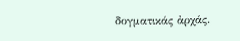δογματικάς ἀρχάς.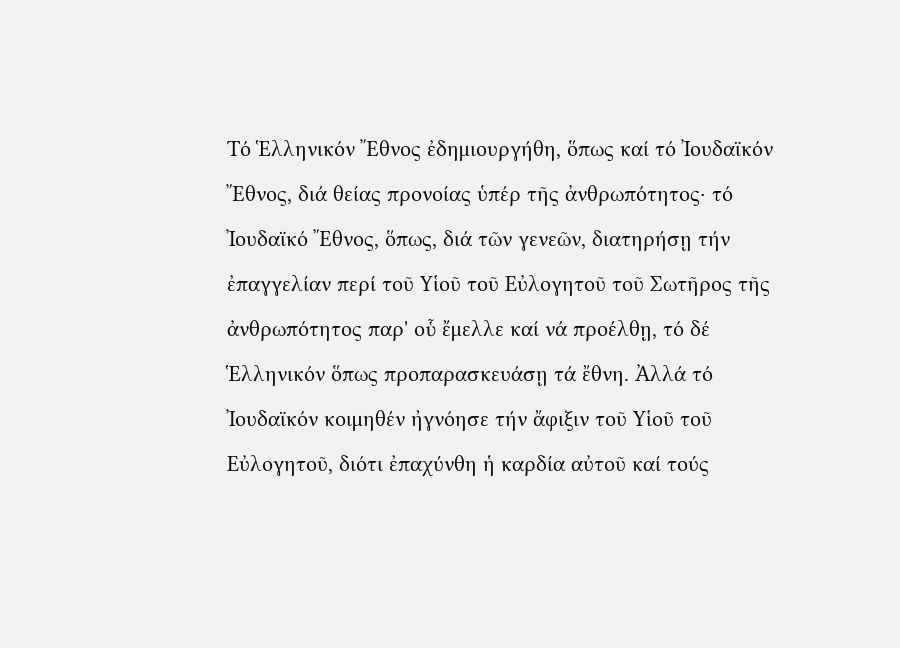Τό Ἑλληνικόν Ἔθνος ἐδημιουργήθη, ὅπως καί τό Ἰουδαϊκόν Ἔθνος, διά θείας προνοίας ὑπέρ τῆς ἀνθρωπότητος· τό Ἰουδαϊκό Ἔθνος, ὅπως, διά τῶν γενεῶν, διατηρήσῃ τήν ἐπαγγελίαν περί τοῦ Υἱοῦ τοῦ Εὐλογητοῦ τοῦ Σωτῆρος τῆς ἀνθρωπότητος παρ' οὗ ἔμελλε καί νά προέλθῃ, τό δέ Ἑλληνικόν ὅπως προπαρασκευάσῃ τά ἔθνη. Ἀλλά τό Ἰουδαϊκόν κοιμηθέν ἠγνόησε τήν ἄφιξιν τοῦ Υἱοῦ τοῦ Εὐλογητοῦ, διότι ἐπαχύνθη ἡ καρδία αὐτοῦ καί τούς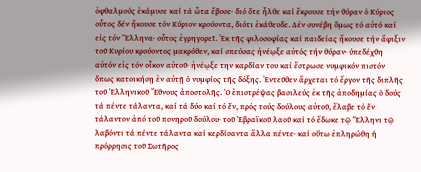ὀφθαλμούς ἐκάμυσε καί τά ὦτα ἔβυσε· διό ὅτε ἦλθε καί ἔκρουσε τήν θύραν ὁ Κύριος οὗτος δέν ἤκουσε τόν Κύριον κρούοντα, διότι ἐκάθευδε. Δέν συνέβη ὅμως τό αὐτό καί εἰς τόν Ἕλληνα· οὗτος ἐγρηγορεῖ. Ἐκ τῆς φιλοσοφίας καί παιδείας ἤκουσε τήν ἄφιξιν τοῦ Κυρίου κρούοντος μακρόθεν, καί σπεύσας ἠνέῳξε αὐτός τήν θύραν· ὑπεδέχθη αὐτόν εἰς τόν οἶκον αὐτοῦ· ἠνέῳξε την καρδίαν του καί ἔστρωσε νυμφικόν πιστόν ὅπως κατοικήσῃ ἐν αὐτῇ ὁ νυμφίος τῆς δόξης. Ἐντεῦθεν ἄρχεται τό ἔργον τῆς διπλῆς τοῦ Ἑλληνικοῦ Ἔθνους ἀποστολῆς. Ὁ ἐπιστρέψας βασιλεύς ἐκ τῆς ἀποδημίας ὁ δούς τά πέντε τάλαντα, καί τά δύο καί τό ἕν, πρός τούς δούλους αὐτοῦ, ἔλαβε τό ἕν τάλαντον ἀπό τοῦ πονηροῦ δούλου· τοῦ Ἑβραϊκοῦ λαοῦ καί τό ἔδωκε τῷ Ἕλληνι τῷ λαβόντι τά πέντε τάλαντα καί κερδίσαντα ἄλλα πέντε· καί οὕτω ἐπληρώθη ἡ πρόρρησις τοῦ Σωτῆρος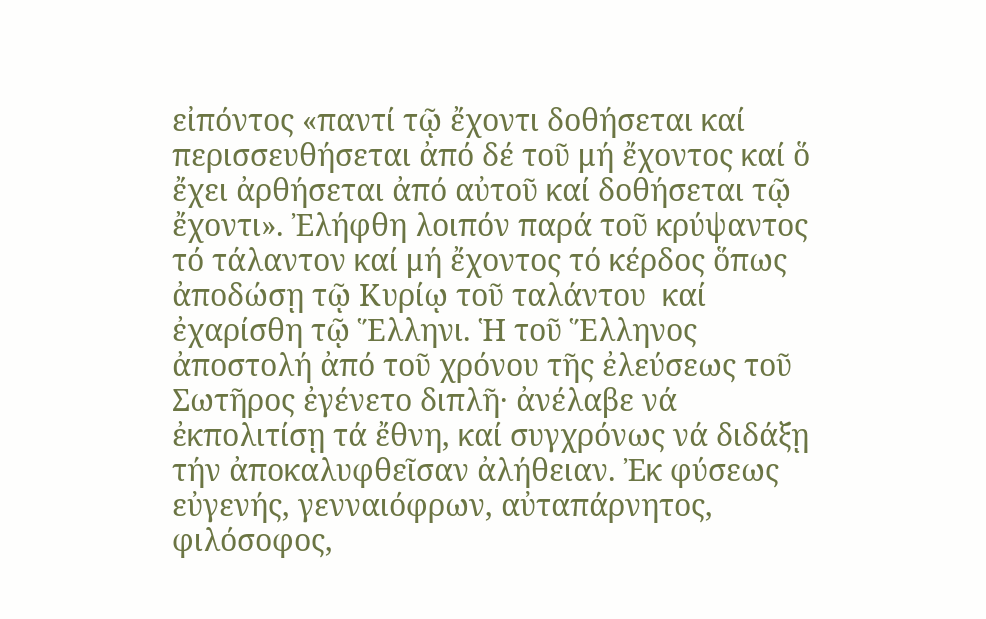εἰπόντος «παντί τῷ ἔχοντι δοθήσεται καί περισσευθήσεται ἀπό δέ τοῦ μή ἔχοντος καί ὅ ἔχει ἀρθήσεται ἀπό αὐτοῦ καί δοθήσεται τῷ ἔχοντι». Ἐλήφθη λοιπόν παρά τοῦ κρύψαντος τό τάλαντον καί μή ἔχοντος τό κέρδος ὅπως ἀποδώσῃ τῷ Κυρίῳ τοῦ ταλάντου  καί ἐχαρίσθη τῷ Ἕλληνι. Ἡ τοῦ Ἕλληνος ἀποστολή ἀπό τοῦ χρόνου τῆς ἐλεύσεως τοῦ Σωτῆρος ἐγένετο διπλῆ· ἀνέλαβε νά ἐκπολιτίσῃ τά ἔθνη, καί συγχρόνως νά διδάξῃ τήν ἀποκαλυφθεῖσαν ἀλήθειαν. Ἐκ φύσεως εὐγενής, γενναιόφρων, αὐταπάρνητος, φιλόσοφος,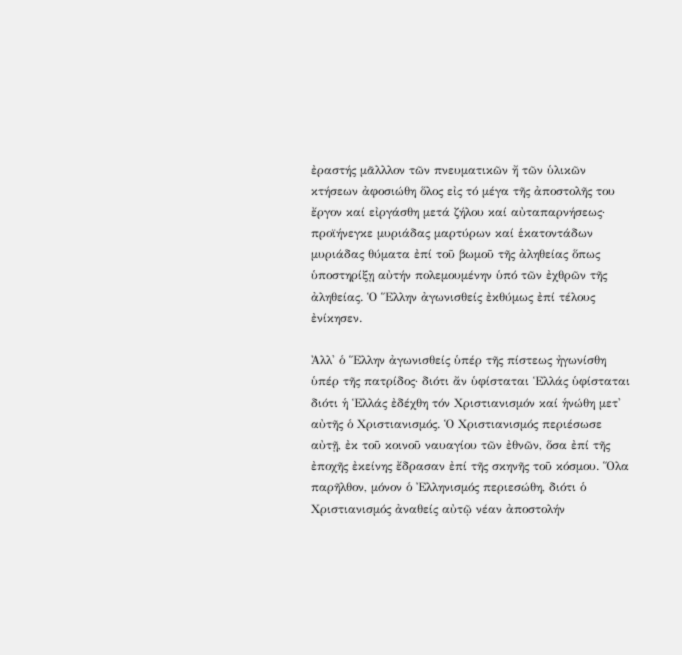ἐραστής μᾶλλλον τῶν πνευματικῶν ἤ τῶν ὑλικῶν κτήσεων ἀφοσιώθη ὅλος εἰς τό μέγα τῆς ἀποστολῆς του ἔργον καί εἰργάσθη μετά ζήλου καί αὐταπαρνήσεως· προϊήνεγκε μυριάδας μαρτύρων καί ἑκατοντάδων μυριάδας θύματα ἐπί τοῦ βωμοῦ τῆς ἀληθείας ὅπως ὑποστηρίξῃ αὐτήν πολεμουμένην ὑπό τῶν ἐχθρῶν τῆς ἀληθείας. Ὁ Ἕλλην ἀγωνισθείς ἐκθύμως ἐπί τέλους ἐνίκησεν.

Ἀλλ' ὁ Ἕλλην ἀγωνισθείς ὑπέρ τῆς πίστεως ἠγωνίσθη ὑπέρ τῆς πατρίδος· διότι ἄν ὑφίσταται Ἑλλάς ὑφίσταται διότι ἡ Ἑλλάς ἐδέχθη τόν Χριστιανισμόν καί ἡνώθη μετ' αὐτῆς ὁ Χριστιανισμός. Ὁ Χριστιανισμός περιέσωσε αὐτῇ, ἐκ τοῦ κοινοῦ ναυαγίου τῶν ἐθνῶν, ὅσα ἐπί τῆς ἐποχῆς ἐκείνης ἔδρασαν ἐπί τῆς σκηνῆς τοῦ κόσμου. Ὅλα παρῆλθον, μόνον ὁ Ἐλληνισμός περιεσώθη, διότι ὁ Χριστιανισμός ἀναθείς αὐτῷ νέαν ἀποστολήν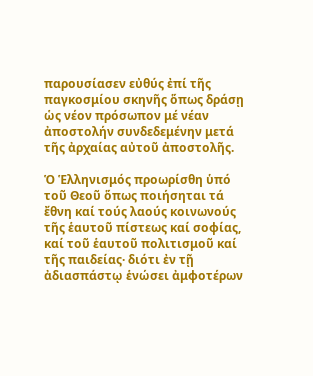παρουσίασεν εὐθύς ἐπί τῆς παγκοσμίου σκηνῆς ὅπως δράσῃ ὡς νέον πρόσωπον μέ νέαν ἀποστολήν συνδεδεμένην μετά τῆς ἀρχαίας αὐτοῦ ἀποστολῆς.

Ὁ Ἑλληνισμός προωρίσθη ὑπό τοῦ Θεοῦ ὅπως ποιήσηται τά ἔθνη καί τούς λαούς κοινωνούς τῆς ἑαυτοῦ πίστεως καί σοφίας, καί τοῦ ἑαυτοῦ πολιτισμοῦ καί τῆς παιδείας· διότι ἐν τῇ ἀδιασπάστῳ ἑνώσει ἀμφοτέρων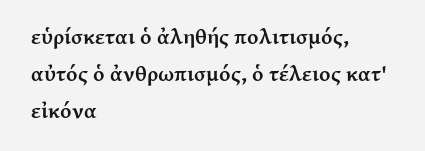εὑρίσκεται ὁ ἀληθής πολιτισμός, αὐτός ὁ ἀνθρωπισμός, ὁ τέλειος κατ' εἰκόνα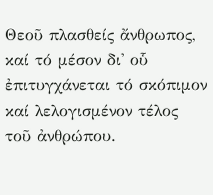Θεοῦ πλασθείς ἄνθρωπος, καί τό μέσον δι' οὗ ἐπιτυγχάνεται τό σκόπιμον καί λελογισμένον τέλος τοῦ ἀνθρώπου.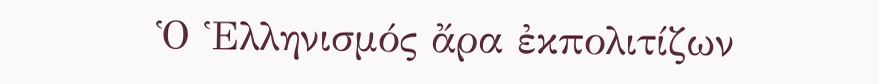Ὁ Ἑλληνισμός ἄρα ἐκπολιτίζων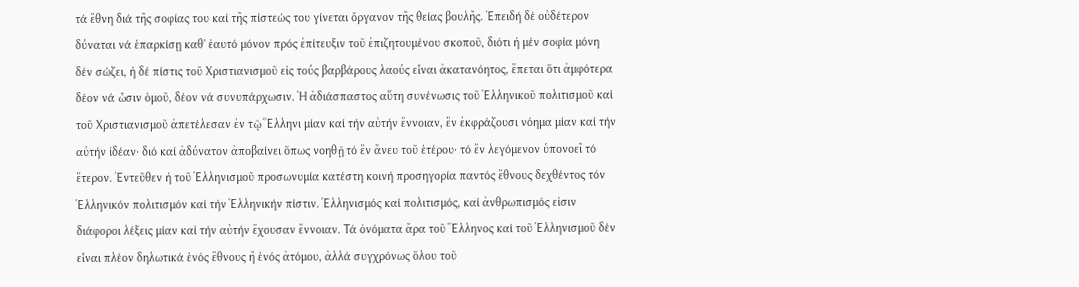τά ἔθνη διά τῆς σοφίας του καί τῆς πίστεώς του γίνεται ὄργανον τῆς θείας βουλῆς. Ἐπειδή δέ οὐδέτερον δύναται νά ἑπαρκίσῃ καθ' ἑαυτό μόνον πρός ἐπίτευξιν τοῦ ἐπιζητουμένου σκοποῦ, διότι ἡ μέν σοφία μόνη δέν σώζει, ἡ δέ πίστις τοῦ Χριστιανισμοῦ εἰς τούς βαρβάρους λαούς εἶναι ἀκατανόητος, ἔπεται ὅτι ἀμφότερα δέον νά ὦσιν ὁμοῦ, δέον νά συνυπάρχωσιν. Ἡ ἀδιάσπαστος αὕτη συνένωσις τοῦ Ἑλληνικοῦ πολιτισμοῦ καί τοῦ Χριστιανισμοῦ ἀπετέλεσαν ἐν τῷ Ἕλληνι μίαν καί τήν αὐτήν ἔννοιαν, ἕν ἐκφράζουσι νόημα μίαν καί τήν αὐτήν ἰδέαν· διό καί ἀδύνατον ἀποβαίνει ὅπως νοηθῇ τό ἕν ἄνευ τοῦ ἑτέρου· τό ἔν λεγόμενον ὑπονοεῖ τό ἕτερον. Ἐντεῦθεν ἡ τοῦ Ἑλληνισμοῦ προσωνυμία κατέστη κοινή προσηγορία παντός ἔθνους δεχθέντος τόν Ἑλληνικόν πολιτισμόν καί τήν Ἑλληνικήν πίστιν. Ἑλληνισμός καί πολιτισμός, καί ἀνθρωπισμός εἰσιν διάφοροι λέξεις μίαν καί τήν αὐτήν ἔχουσαν ἔννοιαν. Τά ὀνόματα ἄρα τοῦ Ἕλληνος καί τοῦ Ἑλληνισμοῦ δέν εἶναι πλέον δηλωτικά ἑνός ἔθνους ἤ ἑνός ἀτόμου, ἀλλά συγχρόνως ὅλου τοῦ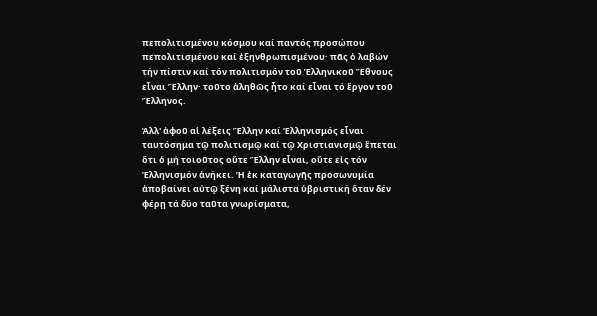πεπολιτισμένου κόσμου καί παντός προσώπου πεπολιτισμένου καί ἐξηνθρωπισμένου· πᾶς ὁ λαβών τήν πίστιν καί τόν πολιτισμόν τοῦ Ἑλληνικοῦ Ἔθνους εἶναι Ἕλλην· τοῦτο ἀληθῶς ἦτο καί εἶναι τό ἔργον τοῦ Ἕλληνος.

Ἀλλ' ἀφοῦ αἱ λέξεις Ἕλλην καί Ἑλληνισμός εἶναι ταυτόσημα τῷ πολιτισμῷ καί τῷ Χριστιανισμῷ ἔπεται ὅτι ὁ μή τοιοῦτος οὔτε Ἕλλην εἶναι, οὔτε εἰς τόν Ἑλληνισμόν ἀνήκει. Ἡ ἐκ καταγωγῆς προσωνυμία ἀποβαίνει αὐτῷ ξένη καί μάλιστα ὑβριστική ὅταν δέν φέρῃ τά δύο ταῦτα γνωρίσματα,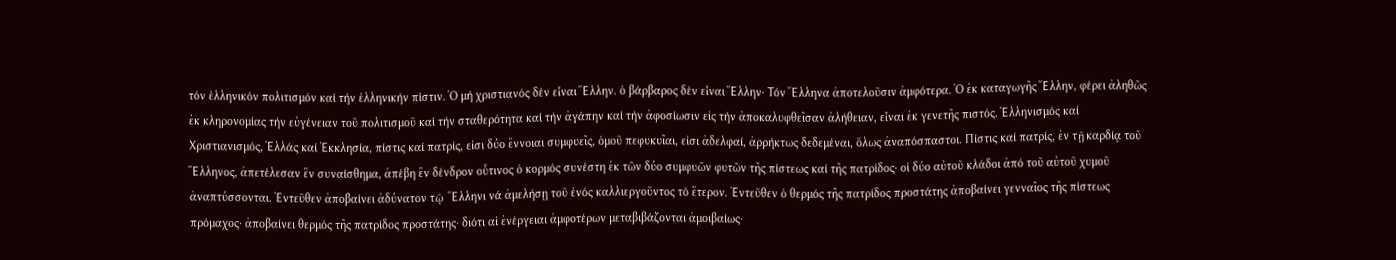τόν ἑλληνικόν πολιτισμόν καί τήν ἑλληνικήν πίστιν. Ὁ μή χριστιανός δέν εἶναι Ἕλλην. ὁ βάρβαρος δέν εἶναι Ἕλλην· Τόν Ἕλληνα ἀποτελοῦσιν ἀμφότερα. Ὁ ἐκ καταγωγῆς Ἕλλην, φέρει ἀληθῶς ἐκ κληρονομίας τήν εὐγένειαν τοῦ πολιτισμοῦ καί τήν σταθερότητα καί τήν ἀγάπην καί τήν ἀφοσίωσιν εἰς τήν ἀποκαλυφθεῖσαν ἀλήθειαν, εἶναι ἐκ γενετῆς πιστός. Ἑλληνισμός καί Χριστιανισμός, Ἑλλάς καί Ἐκκλησία, πίστις καί πατρίς, εἰσι δύο ἔννοιαι συμφυεῖς, ὁμοῦ πεφυκυῖαι, εἰσι ἀδελφαί, ἀρρήκτως δεδεμέναι, ὅλως ἀναπόσπαστοι. Πίστις καί πατρίς, ἐν τῇ καρδίᾳ τοῦ Ἕλληνος, ἀπετέλεσαν ἕν συναίσθημα, ἀπέβη ἕν δένδρον οὗτινος ὁ κορμός συνέστη ἐκ τῶν δύο συμφυῶν φυτῶν τῆς πίστεως καί τῆς πατρίδος· οἱ δύο αὐτοῦ κλάδοι ἀπό τοῦ αὐτοῦ χυμοῦ ἀναπτύσσονται. Ἐντεῦθεν ἀποβαίνει ἀδύνατον τῷ  Ἕλληνι νά ἀμελήσῃ τοῦ ἑνός καλλιεργοῦντος τό ἕτερον. Ἐντεῦθεν ὁ θερμός τῆς πατρίδος προστάτης ἀποβαίνει γενναῖος τῆς πίστεως πρόμαχος· ἀποβαίνει θερμός τῆς πατρίδος προστάτης· διότι αἱ ἐνέργειαι ἀμφοτέρων μεταβιβάζονται ἀμοιβαίως·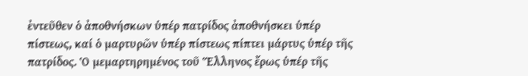ἐντεῦθεν ὁ ἀποθνήσκων ὑπέρ πατρίδος ἀποθνήσκει ὑπέρ πίστεως, καί ὁ μαρτυρῶν ὑπέρ πίστεως πίπτει μάρτυς ὑπέρ τῆς πατρίδος. Ὁ μεμαρτηρημένος τοῦ Ἕλληνος ἔρως ὑπέρ τῆς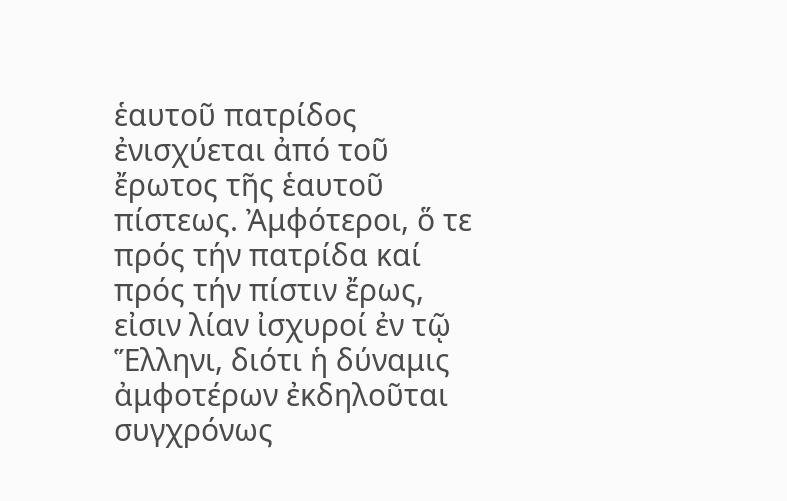ἑαυτοῦ πατρίδος ἐνισχύεται ἀπό τοῦ ἔρωτος τῆς ἑαυτοῦ πίστεως. Ἀμφότεροι, ὅ τε πρός τήν πατρίδα καί πρός τήν πίστιν ἔρως, εἰσιν λίαν ἰσχυροί ἐν τῷ Ἕλληνι, διότι ἡ δύναμις ἀμφοτέρων ἐκδηλοῦται συγχρόνως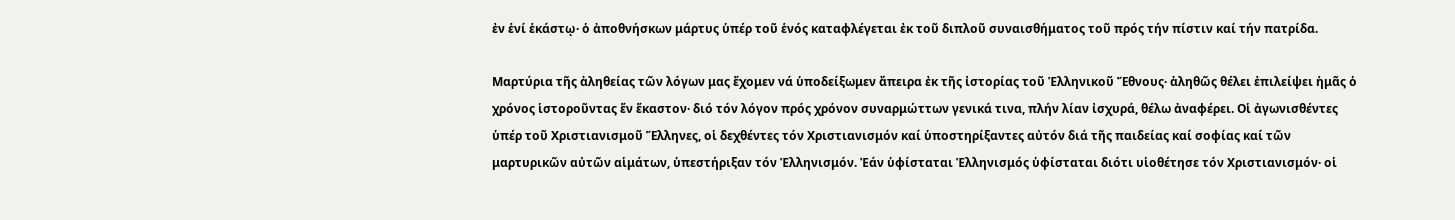ἐν ἑνί ἑκάστῳ· ὁ ἀποθνήσκων μάρτυς ὑπέρ τοῦ ἑνός καταφλέγεται ἐκ τοῦ διπλοῦ συναισθήματος τοῦ πρός τήν πίστιν καί τήν πατρίδα.

Μαρτύρια τῆς ἀληθείας τῶν λόγων μας ἔχομεν νά ὑποδείξωμεν ἄπειρα ἐκ τῆς ἰστορίας τοῦ Ἑλληνικοῦ Ἔθνους· ἀληθῶς θέλει ἐπιλείψει ἡμᾶς ὁ χρόνος ἱστοροῦντας ἕν ἕκαστον· διό τόν λόγον πρός χρόνον συναρμώττων γενικά τινα, πλήν λίαν ἰσχυρά, θέλω ἀναφέρει. Οἱ ἀγωνισθέντες ὑπέρ τοῦ Χριστιανισμοῦ Ἕλληνες, οἱ δεχθέντες τόν Χριστιανισμόν καί ὑποστηρίξαντες αὐτόν διά τῆς παιδείας καί σοφίας καί τῶν μαρτυρικῶν αὐτῶν αἱμάτων, ὑπεστήριξαν τόν Ἑλληνισμόν. Ἐάν ὑφίσταται Ἑλληνισμός ὑφίσταται διότι υἱοθέτησε τόν Χριστιανισμόν· οἱ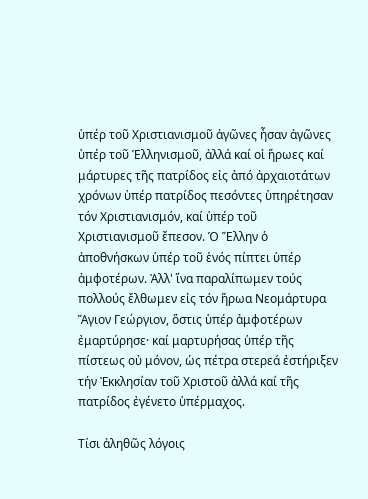ὑπέρ τοῦ Χριστιανισμοῦ ἀγῶνες ἦσαν ἀγῶνες ὑπέρ τοῦ Ἑλληνισμοῦ, ἀλλά καί οἱ ἥρωες καί μάρτυρες τῆς πατρίδος εἰς ἀπό ἀρχαιοτάτων χρόνων ὑπέρ πατρίδος πεσόντες ὑπηρέτησαν τόν Χριστιανισμόν, καί ὑπέρ τοῦ Χριστιανισμοῦ ἔπεσον. Ὁ Ἕλλην ὁ ἀποθνήσκων ὑπέρ τοῦ ἑνός πίπτει ὑπέρ ἀμφοτέρων. Ἀλλ' ἵνα παραλίπωμεν τούς πολλούς ἔλθωμεν εἰς τόν ἥρωα Νεομάρτυρα Ἅγιον Γεώργιον, ὅστις ὑπέρ ἀμφοτέρων ἐμαρτύρησε· καί μαρτυρήσας ὑπέρ τῆς πίστεως οὐ μόνον, ὡς πέτρα στερεά ἐστήριξεν τήν Ἐκκλησίαν τοῦ Χριστοῦ ἀλλά καί τῆς πατρίδος ἐγένετο ὑπέρμαχος.

Τίσι ἀληθῶς λόγοις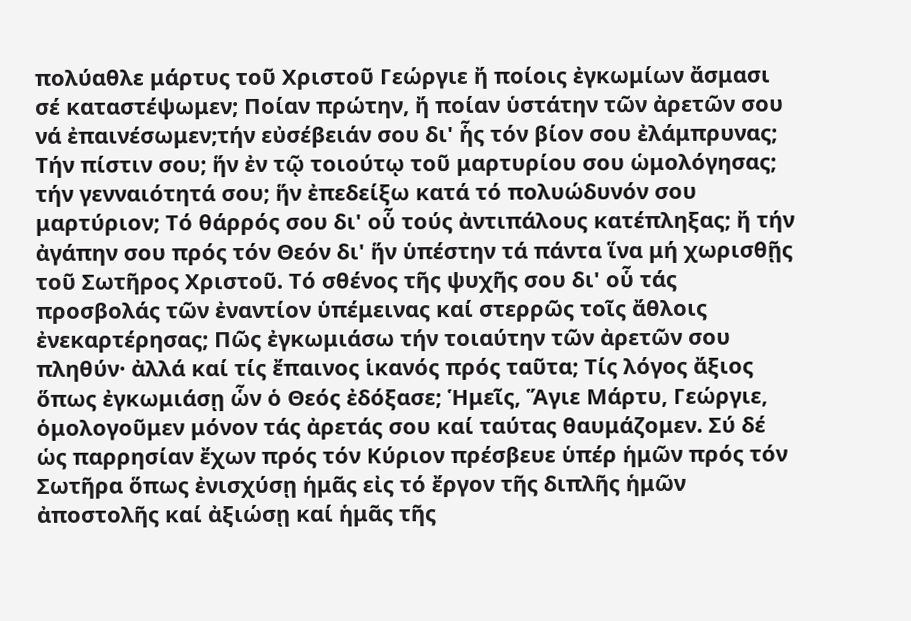πολύαθλε μάρτυς τοῦ Χριστοῦ Γεώργιε ἤ ποίοις ἐγκωμίων ἄσμασι σέ καταστέψωμεν; Ποίαν πρώτην, ἤ ποίαν ὑστάτην τῶν ἀρετῶν σου νά ἐπαινέσωμεν;τήν εὐσέβειάν σου δι' ἧς τόν βίον σου ἐλάμπρυνας; Τήν πίστιν σου; ἥν ἐν τῷ τοιούτῳ τοῦ μαρτυρίου σου ὡμολόγησας; τήν γενναιότητά σου; ἥν ἐπεδείξω κατά τό πολυώδυνόν σου μαρτύριον; Τό θάρρός σου δι' οὗ τούς ἀντιπάλους κατέπληξας; ἤ τήν ἀγάπην σου πρός τόν Θεόν δι' ἥν ὑπέστην τά πάντα ἵνα μή χωρισθῇς τοῦ Σωτῆρος Χριστοῦ. Τό σθένος τῆς ψυχῆς σου δι' οὗ τάς προσβολάς τῶν ἐναντίον ὑπέμεινας καί στερρῶς τοῖς ἄθλοις ἐνεκαρτέρησας; Πῶς ἐγκωμιάσω τήν τοιαύτην τῶν ἀρετῶν σου πληθύν· ἀλλά καί τίς ἔπαινος ἱκανός πρός ταῦτα; Τίς λόγος ἄξιος ὅπως ἐγκωμιάσῃ ὧν ὁ Θεός ἐδόξασε; Ἡμεῖς, Ἅγιε Μάρτυ, Γεώργιε, ὁμολογοῦμεν μόνον τάς ἀρετάς σου καί ταύτας θαυμάζομεν. Σύ δέ ὡς παρρησίαν ἔχων πρός τόν Κύριον πρέσβευε ὑπέρ ἡμῶν πρός τόν Σωτῆρα ὅπως ἐνισχύσῃ ἡμᾶς εἰς τό ἔργον τῆς διπλῆς ἡμῶν ἀποστολῆς καί ἀξιώσῃ καί ἡμᾶς τῆς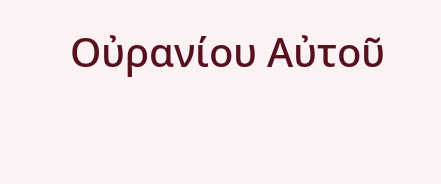Οὐρανίου Αὐτοῦ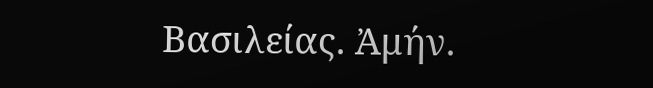Βασιλείας. Ἀμήν.